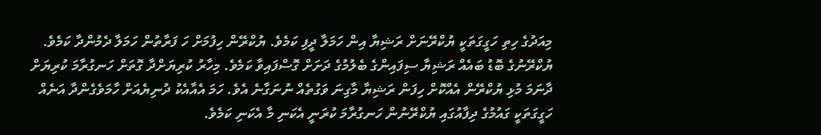މިއަދުގެ ހިތި ހަގީގަތަކީ ޔުކްރޭނަށް ރަޝިޔާ އިން ހަމަލާ ދީފި ކަމެވެ. ޔުކްރޭން ހިފުމަށް ހަ ފަރާތުން ހަމަލާ ދެމުންދާ ކަމެވެ.
ޔުކްރޭނުގެ ބޮޑު ބައެއް ރަޝިޔާ ސިފައިންގެ ބެލުމުގެ ދަށަށް ގޮސްފައިވާ ކަމެވެ. މިހާރު ކުރިޔަށްދާ ގޮތަށް ހަނގުރާމަ ކުރިޔަށް ދާނަމަ މުޅި ޔުކްރޭން އެއްކޮށް ހިފަން ރަޝިޔާ މާގިނަ ވަގުތެއް ނުނަގާނެ އެވެ. ހަމަ އެއާއެކު ދުނިޔެއަށް ހާމަވެގެންދާ އަނެއް ހަގީގަތަކީ ގައުމުގެ ދިފާއުގައި ޔުކްރޭނުން ހަނގުރާމަ ކުރަނީ އެކަނި މާ އެކަނި ކަމެވެ.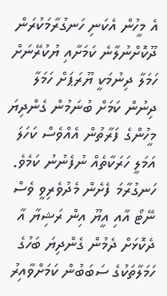އެ މީހުން އެކަނި ހަނގުރާމަކުރަން ދޫކޮށްނުލާނެ ކަމަށާއި ޔުކުރޭނަށް ހަމަލާ ދިނުމަކީ ޔޫރަޕަށް ހަމަލާ ދިނުން ކަމަށް ބުނަމުން ގެންދިޔަ މީހުންގެ ފަރާތުން އެއްވެސް ކަހަލަ އަމަލީ ހަރަކާތެއް ނުފެނުނު ކަމެވެ. ހަނގުރާމަ ފެށެން މެދުވެރިވީ ވެސް ނޭޓޯ އާއި އީޔޫ އިން ރަޝިޔާ އާ ދެކޮޅަށް ދެމުން ގެންދިޔަ ބަހުގެ ހަމަލާތަކުގެ ސަބަބުން ކަމަށްވާއިރު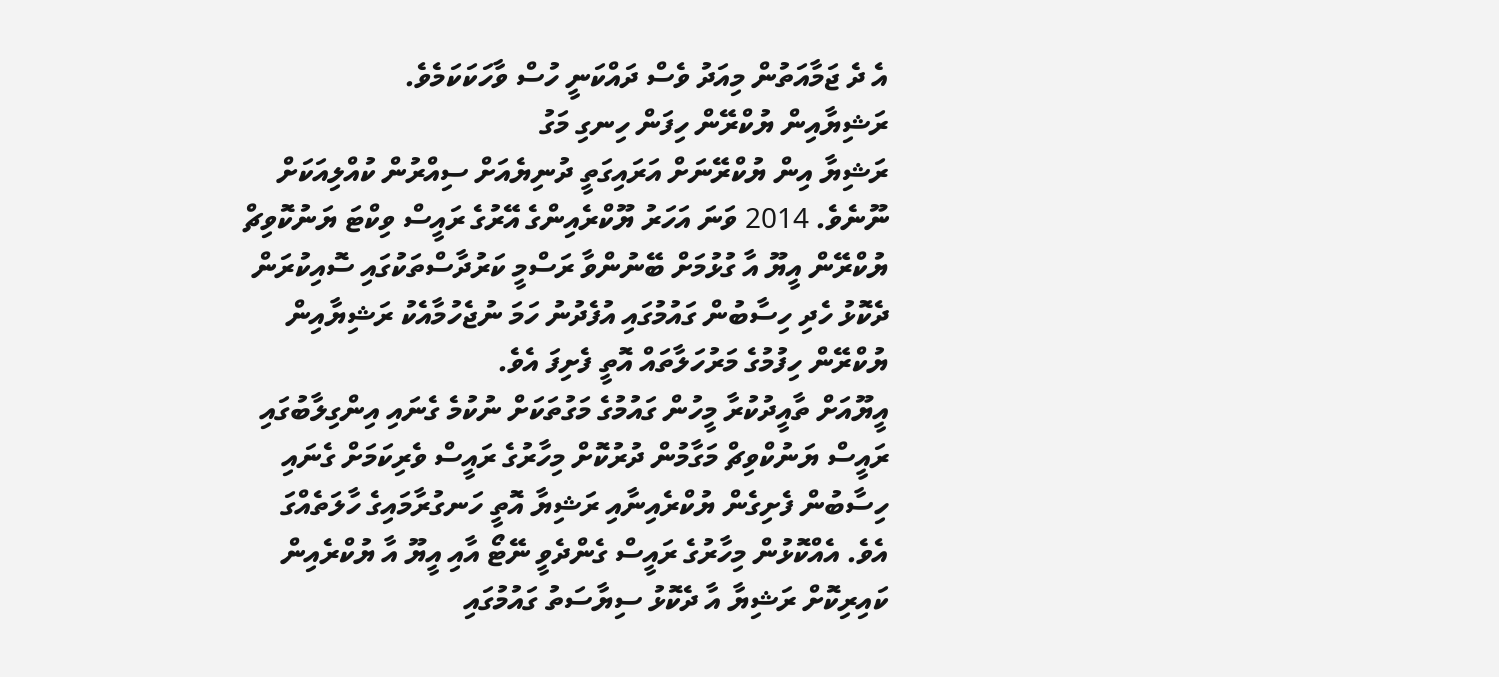އެ ދެ ޖަމާއަތުން މިއަދު ވެސް ދައްކަނީ ހުސް ވާހަކަކަމެވެ.
ރަޝިޔާއިން ޔުކްރޭން ހިފަން ހިނގި މަގު
ރަޝިޔާ އިން ޔުކްރޭނަށް އަރައިގަތީ ދުނިޔެއަށް ސިއްރުން ކުއްލިއަކަށް ނޫނެވެ. 2014 ވަނަ އަހަރު ޔޫކްރެއިންގެ އޭރުގެ ރައީސް ވިކްޓަ ޔަނުކޮވިޗް ޔުކްރޭން އީޔޫ އާ ގުޅުމަށް ބޭނުންވާ ރަސްމީ ކަރުދާސްތަކުގައި ސޮއިކުރަން ދެކޮޅު ހެދި ހިސާބުން ގައުމުގައި އުފެދުނު ހަމަ ނުޖެހުމާއެކު ރަޝިޔާއިން ޔުކްރޭން ހިފުމުގެ މަރުހަލާތައް އޮތީ ފެށިފަ އެވެ.
އީޔޫއަށް ތާއީދުކުރާ މީހުން ގައުމުގެ މަގުތަކަށް ނުކުމެ ގެނައި އިންގިލާބުގައި ރައީސް ޔަނުކްވިޗް މަގާމުން ދުރުކޮށް މިހާރުގެ ރައީސް ވެރިކަމަށް ގެނައި ހިސާބުން ފެށިގެން ޔުކްރެއިނާއި ރަޝިޔާ އޮތީ ހަނގުރާމައިގެ ހާލަތެއްގަ އެވެ. އެއްކޮޅުން މިހާރުގެ ރައީސް ގެންދެވީ ނޭޓޯ އާއި އީޔޫ އާ ޔުކްރެއިން ކައިރިކޮށް ރަޝިޔާ އާ ދެކޮޅު ސިޔާސަތު ގައުމުގައި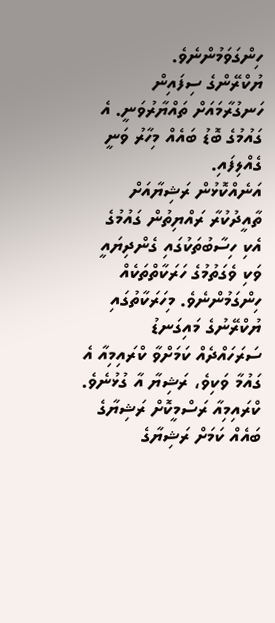ހިންގަވަމުންނެވެ.
ޔުކްރޭންގެ ސިފައިން ހަނގުރާމައަށް ތައްޔާރުވަނީ. އެ ގައުމުގެ ބޮޑު ބައެއް މިހާރު ވަނީ ގެއްލިފައި.
އަނެއްކޮޅުން ރަޝިޔާއަށް ތާއީދުކުރާ ރައްޔިތުން ގައުމުގެ އެކި ހިސާބުތަކުގައި ގެންދިޔައީ ވަކި ވެގަތުމުގެ ހަރަކާތްތަކެއް ހިންގަމުންނެވެ. މިހަރަކާތުގައި ޔުކްރޭނުގެ މައިގަނޑު ސަރަހައްދެއް ކަމަށްވާ ކްރައިމިއާ އެ ގައުމާ ވަކިވެ، ރަޝިޔާ އާ ގުޅުނެވެ. ކްރައިމިއާ ރަސްމީކޮށް ރަޝިޔާގެ ބައެއް ކަމަށް ރަޝިޔާގެ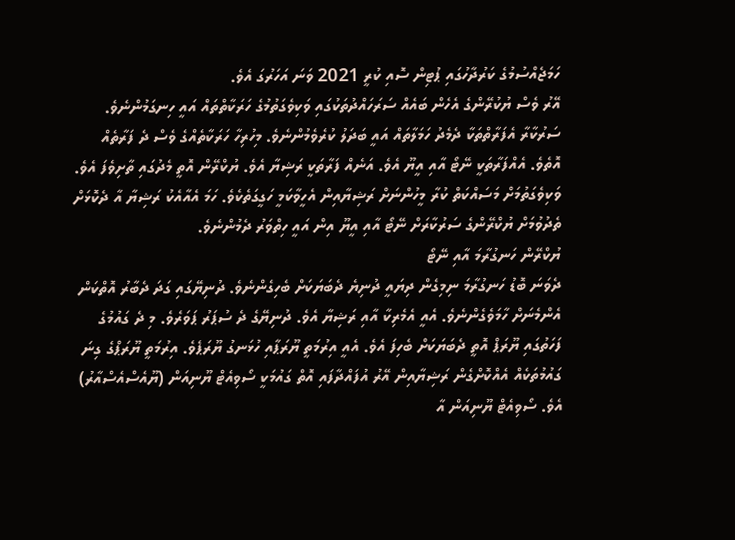ހަމަޖެއްސުމުގެ ކަރުދާހުގައި ޕުޓިން ސޮއި ކުރީ 2021 ވަނަ އަހަރުގަ އެވެ.
އޭރު ވެސް ޔުކުރޭންގެ އެހެން ބައެއް ސަރަހައްދުތަކުގައި ވަކިވެގަތުމުގެ ހަރަކާތްތައް އައީ ހިނގަމުންނެވެ. ސަރުކާރާ އެފަރާތްތަކާ ދެމެދު ހަމަލާތައް އައީ ބަދަލު ކުރެވެމުންނެވެ. މިހުރިހާ ހަރަކާތެއްގެ ވެސް ދެ ފަރާތެއް އޮތެވެ. އެއްފަރާތަކީ ނޭޓޯ އާއި އީޔޫ އެވެ. އަނެއް ފަރާތަކީ ރަޝިޔާ އެވެ. ޔުކްރޭން އޮތީ މެދުގައި ތާށިވެފަ އެވެ. ވަކިވެގަތުމަށް މަސައްކަތް ކުރާ މީހުންނަށް ރަޝިޔާއިން އެހީވާކަމީ ހަގީގަތެކެވެ. ހަމަ އެއާއެކު ރަޝިޔާ އާ ދެކޮޅަށް ތެދުވުމަށް ޔުކްރޭންގެ ސަރުކާރަށް ނޭޓޯ އާއި އީޔޫ އިން އައީ ހިތްވަރު ދެމުންނެވެ.
ޔުކްރޭން ހަނގުރާމަ އާއި ނޭޓޯ
ދެވަނަ ބޮޑު ހަނގުރާމަ ނިމިގެން ދިޔައީ ދުނިޔެ ދެބަޔަކަށް ބެހިގެންނެވެ. ދުނިޔޭގައި ގަދަ ދެބާރު އޮތްކަން އެންމެނަށް ހާމަވެގެންނެވެ. އެއީ އެމެރިކާ އާއި ރަޝިޔާ އެވެ. ދުނިޔޭގެ ދެ ސުޕަރު ޕަވަރެވެ. މި ދެ ގައުމުގެ ފަހަތުގައި ޔޫރަޕް އޮތީ ދެބަޔަކަށް ބެހިފަ އެވެ. އެއީ އިރުމަތީ ޔޫރަޕާއި ހުޅަނގު ޔޫރަޕެވެ. އިރުމަތީ ޔޫރަޕްގެ ގިނަ ގައުމުތަކެއް އެއްކޮށްގެން ރަޝިޔާއިން އޭރު އުފައްދާފައި އޮތް ގައުމަކީ ސޯވިއެޓް ޔޫނިއަން (ޔޫއެސްއެސްއާރު) އެވެ. ސޯވިއެޓް ޔޫނިއަން އާ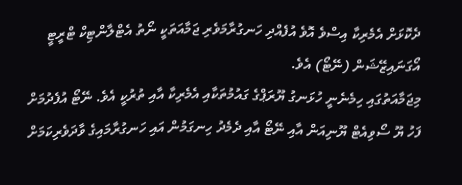ދެކޮޅަށް އެމެރިކާ އިސްވެ އޮވެ އުފެއްދި ހަނގުރާމަވެރި ޖަމާއަތަކީ ނޯތު އެޓްލާންޓިކް ޓްރީޓީ އޯގަނައިޒޭޝަން (ނޭޓޯ) އެވެ.
މިޖަމާއަތުގައި ހިމެނެނީ ހުޅަނގު ޔޫރަޕްގެ ގައުމުތަކާއި އެމެރިކާ އާއި ތުރުކީ އެވެ. ނޭޓޯ އުފެދުމަށް ފަހު ޔޫ ސޯވިއެޓް ޔޫނިއަން އާއި ނޭޓޯ އާއި ދެމެދު ހިނގަމުން އައި ހަނގުރާމައިގެ ވާދަވެރިކަމަށް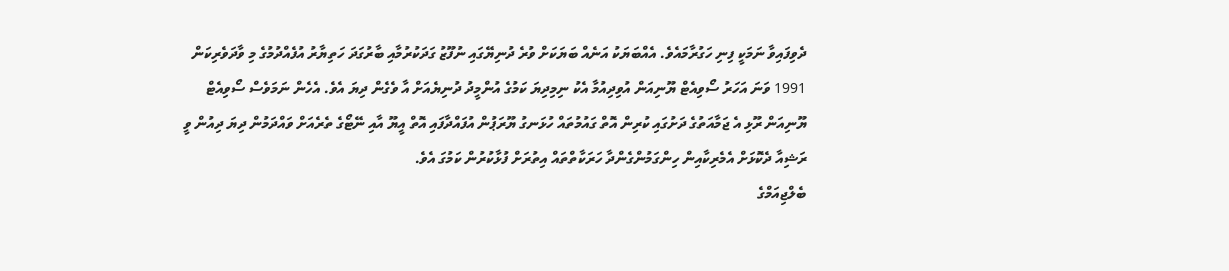ދެވިފައިވާ ނަމަކީ ފިނި ހަގުރާމައެވެ. އެއްބަޔަކު އަނެއް ބަޔަކަށް ވުރެ ދުނިޔޭގައި ނުފޫޒު ގަދަކުރުމާއި ބާރުގަދަ ހަތިޔާރު އުފެއްދުމުގެ މި ވާދަވެރިކަން 1991 ވަނަ އަހަރު ސޯވިއެޓް ޔޫނިއަން އުވިދިއުމާ އެކު ނިމިދިޔަ ކަމުގެ އުންމީދު ދުނިޔެއަށް އާ ވެގެން ދިޔަ އެވެ. އެހެން ނަމަވެސް ސޯވިއެޓް ޔޫނިއަން ރޫޅި އެ ޖަމާއަތުގެ ދަށުގައި ކުރިން އޮތް ގައުމުތައް ހުޅަނގު ޔޫރަޕުން އުފައްދާފައި އޮތް އީޔޫ އާއި ނޭޓޯގެ ތެރެއަށް ވައްދަމުން ދިޔަ ދިއުން ވީ ރަޝިއާ ދެކޮޅަށް އެމެރިކާއިން ހިންގަމުންގެންދާ ހަރަކާތްތައް އިތުރަށް ފުޅާކުރުން ކަމުގަ އެވެ.
ބެލްޖިއަމްގެ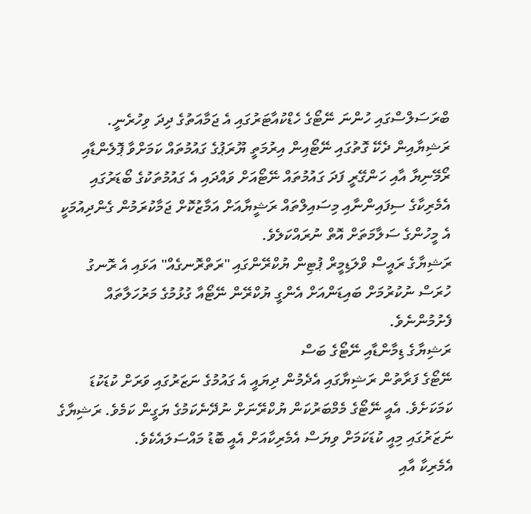ބްރަސަލްސްގައި ހުންނަ ނޭޓޯގެ ހެޑްކުއާޓަރުގައި އެ ޖަމާއަތުގެ ދިދަ ވިހުރެނީ.
ރަޝިޔާއިން ދެކޭ ގޮތުގައި ނޭޓޯއިން އިރުމަތީ ޔޫރަޕުގެ ގައުމުތައް ކަމަށްވާ ޕޮލެންޑާއި ރޯމޭނިޔާ އާއި ހަންގޭރީ ފަދަ ގައުމުތައް ނޭޓޯއަށް ވައްދައި އެ ގައުމުތަކުގެ ބޯޑަރުގައި އެމެރިކާގެ ސިފައިންނާއި މިސައިލްތައް ރަޝީޔާއަށް އަމާޒުކޮށް ޖަމާކުރަމުން ގެންދިއުމަކީ އެ މީހުންގެ ސަލާމަތަށް އޮތް ނުރައްކަލެވެ.
ރަޝިޔާގެ ރައީސް ވްލަޑިމީރް ޕުޓިން ޔުކްރޭންގައި "ރަތްރޮނގެއް" އަޅައި އެ ރޮނގު ހުރަސް ނުކުރުމަށް ބައިޑަންއަށް އެންގީ ޔުކްރޭން ނޭޓޯއާ ގުޅުމުގެ މަރުހަލާތައް ފެށުމުންނެވެ.
ރަޝިޔާގެ ޑިމާންޑާއި ނޭޓޯގެ ބަސް
ނޭޓޯގެ ފަރާތުން ރަޝިޔާގައި އެދެމުން ދިޔައީ އެ ގައުމުގެ ނަޒަރުގައި ވަރަށް ކުޑަކުޑަ ކަމަކަށެވެ. އެއީ ނޭޓޯގެ މެމްބަރުކަން ޔުކްރޭނަށް ނުދޭނެކަމުގެ ޔަގީން ކަމެވެ. ރަޝިޔާގެ ނަޒަރުގައި މިއީ ކުޑަކަމަށް ވިޔަސް އެމެރިކާއަށް އެއީ ބޮޑު މައްސަލައެކެވެ.
އެމެރިކާ އާއި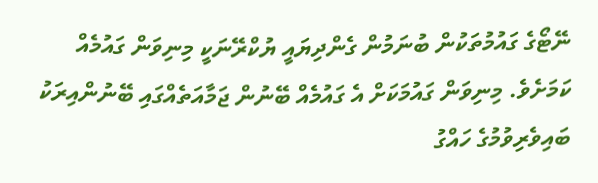ނޭޓޯގެ ގައުމުތަކުން ބުނަމުން ގެންދިޔައީ ޔުކްރޭނަކީ މިނިވަން ގައުމެއް ކަމަށެވެ. މިނިވަން ގައުމަކަށް އެ ގައުމެއް ބޭނުން ޖަމާއަތެއްގައި ބޭނުންއިރަކު ބައިވެރިވުމުގެ ހައްގު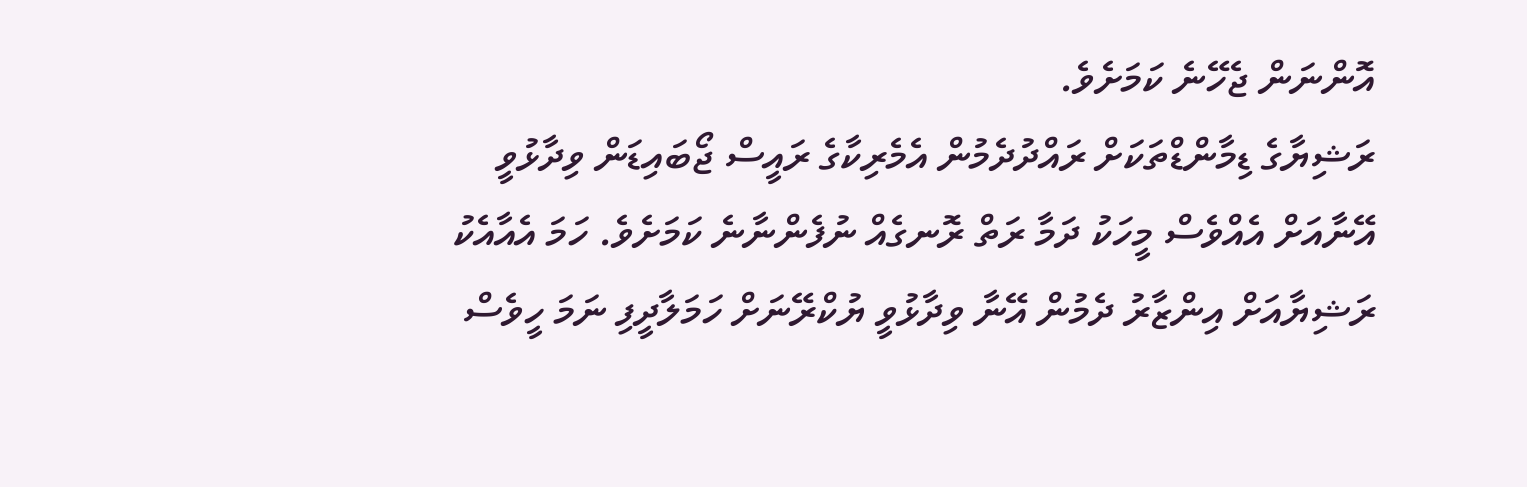އޮންނަން ޖެހޭނެ ކަމަށެވެ.
ރަޝިޔާގެ ޑިމާންޑްތަކަށް ރައްދުދެމުން އެމެރިކާގެ ރައީސް ޖޯބައިޑަން ވިދާޅުވީ އޭނާއަށް އެއްވެސް މީހަކު ދަމާ ރަތް ރޮނގެއް ނުފެންނާނެ ކަމަށެވެ. ހަމަ އެއާއެކު ރަޝިޔާއަށް އިންޒާރު ދެމުން އޭނާ ވިދާޅުވީ ޔުކްރޭނަށް ހަމަލާދީފި ނަމަ ހީވެސް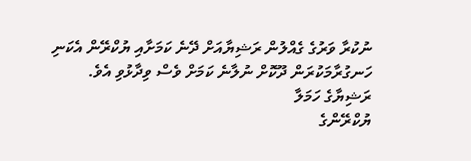ނުކުރާ ވަރުގެ ގެއްލުން ރަޝިޔާއަށް ދޭނެ ކަމަށާއި ޔުކްރޭން އެކަނި ހަނގުރާމަކުރަން ދޫކޮށް ނުލާނެ ކަމަށް ވެސް ވިދާޅުވި އެވެ.
ރަޝިޔާގެ ހަމަލާ
ޔުކްރޭންގެ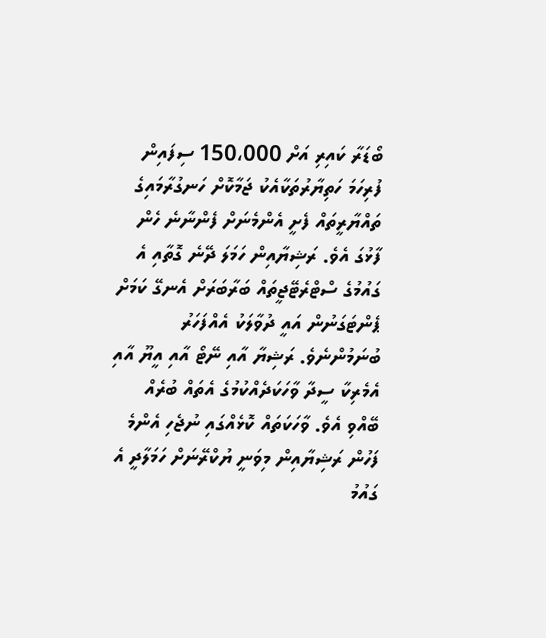ބޯޑަރާ ކައިރި އަށް 150،000 ސިފައިން ފުރިހަމަ ހަތިޔާރުތަކާއެކު ޖަމާކޮށް ހަނގުރާމައިގެ ތައްޔާރީތައް ފެށީ އެންމެނަށް ފެންނާނެ ހެން ފާޅުގަ އެވެ. ރަޝިޔާއިން ހަމަލަ ދޭނެ ގޮތާއި އެ ގައުމުގެ ސްޓްރެޓޭޖީތައް ބަރާބަރަށް އެނގޭ ކަމަށް ޕެންޓަގަނުން އައީ ދުވާލަކު އެއްފަހަރު ބުނަމުންނެވެ. ރަޝިޔާ އާއި ނޭޓޯ އާއި އީޔޫ އާއި އެމެރިކާ ސީދާ ވާހަކަދެއްކުމުގެ އެތައް ބުރެއް ބޭއްވި އެވެ. ވާހަކަތައް ކޮޅެއްގައި ނުޖެހި އެންމެ ފަހުން ރަޝިޔާއިން މިވަނީ ޔުކްރޭނަށް ހަމަލާދީ އެ ގައުމު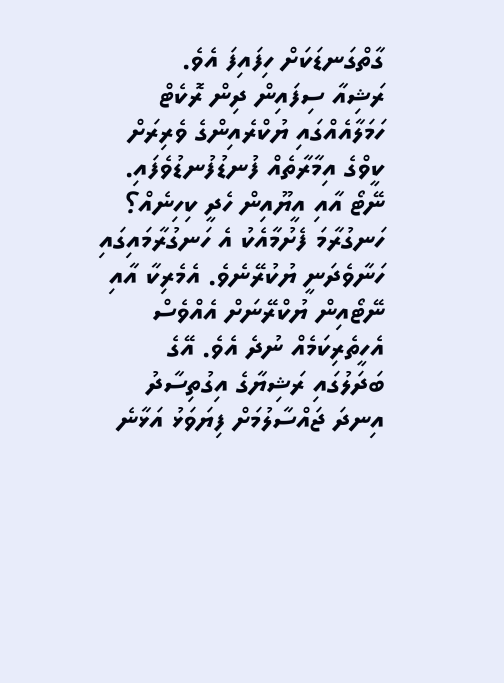ގާތްގަނޑަކަށް ހިފައިފަ އެވެ.
ރަޝިއާ ސިފައިން ދިން ރޮކެޓް ހަމަލާއެއްގައި ޔުކްރެއިންގެ ވެރިރަށް ކީވްގެ އިމާރާތެއް ފުނޑުފުނޑުވެފައި.
ނޭޓޯ އާއި އީޔޫއިން ހެދީ ކިހިނެއް؟
ހަނގުރާމަ ފެށުމާއެކު އެ ހަނގުރާމައިގައި ހަނާވެދަނީ ޔުކުރޭނެވެ. އެމެރިކާ އާއި ނޭޓޯއިން ޔުކްރޭނަށް އެއްވެސް އެހީތެރިކަމެއް ނުދެ އެވެ. އޭގެ ބަދަލުގައި ރަޝިޔާގެ އިގުތިސާދު އިނދަ ޖައްސާލުމަށް ފިޔަވަޅު އަޅާނެ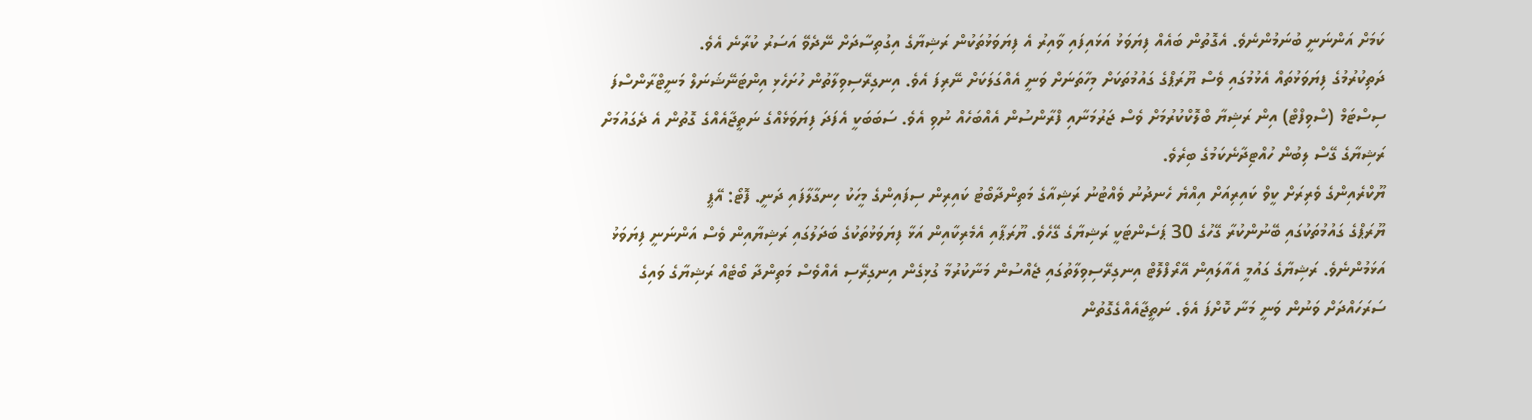ކަމަށް އަންނަނީ ބުނަމުންނެވެ. އެގޮތުން ބައެއް ފިޔަވަޅު އަޅައިފައި ވާއިރު އެ ފިޔަވަޅުތަކުން ރަޝިޔާގެ އިގުތިސާދަށް ނޭދެވޭ އަސަރު ކުރާނެ އެވެ.
ދަތިކުރުމުގެ ފިޔަވަޅުތައް އެޅުމުގައި ވެސް ޔޫރަޕްގެ ގައުމުތަކަށް މިހާތަނަށް ވަނީ އެއްގަލަކަށް ނޭރިފަ އެވެ. އިނގިރޭސިވިލާތުން ހުށަހެޅި އިންޓަނޭޝަނަލް މަނީޓްރާންސްފަ ސިސްޓަމް (ސްވިފްޓް) އިން ރަޝިޔާ ބްލޮކްކުރުމަށް ވެސް ޖަރުމަނާއި ފްރާންސުން އެއްބަހެއް ނުވި އެވެ. ސަބަބަކީ އެފަދަ ފިޔަވަޅެއްގެ ނަތީޖާއެއްގެ ގޮތުން އެ ދެގައުމަށް ރަޝިޔާގެ ގޭސް ލިބުން ހުއްޓިދާނެކަމުގެ ބިރެވެ.
ޔޫކްރެއިންގެ ވެރިރަށް ކީވް ކައިރިއަށް އިއްޔެ ހެނދުނު ވެއްޓުނު ރަޝިއާގެ މަތިންދާބޯޓު ކައިރިން ސިފައިންގެ މީހަކު ހިނގާލާފައި ދަނީ. ފޮޓޯ: އޭޕީ
ޔޫރަޕްގެ ގައުމުތަކުގައި ބޭނުންކުރާ ގޭހުގެ 30 ޕަސެންޓަކީ ރަޝިޔާގެ ގޭހެވެ. ޔޫރަޕާއި އެމެރިކާއިން އަޅާ ފިޔަވަޅުތަކުގެ ބަދަލުގައި ރަޝިޔާއިން ވެސް އަންނަނީ ފިޔަވަޅު އަޅަމުންނެވެ. ރަޝިޔާގެ ގައުމީ އެއާލައިން އޭރޯފްލޮޓް އިނގިރޭސިވިލާތުގައި ޖެއްސުން މަނާކުރުމާ ގުޅިގެން އިނގިރޭސި އެއްވެސް މަތިންދާ ބޯޓެއް ރަޝިޔާގެ ވައިގެ ސަރަހައްދަށް ވަނުން ވަނީ މަނާ ކޮށްފަ އެވެ. ނަތީޖާއެއްގެގޮތުން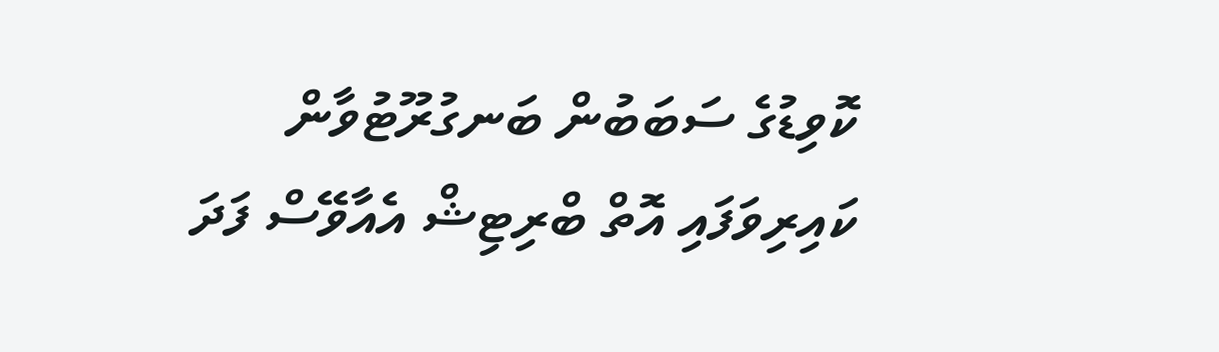ކޮވިޑުގެ ސަބަބުން ބަނގުރޫޓުވާން ކައިރިވަފައި އޮތް ބްރިޓިޝް އެއާވޭސް ފަދަ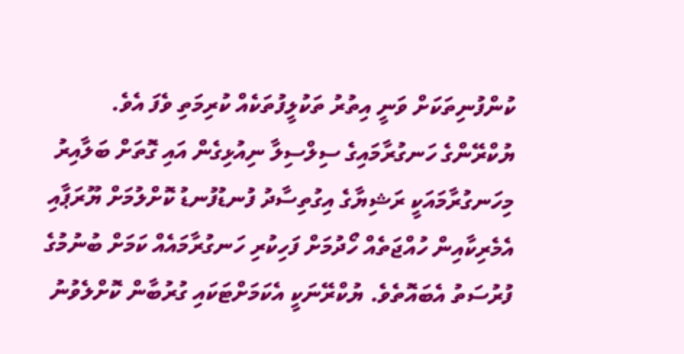ކުންފުނިތަކަށް ވަނީ އިތުރު ތަކުލީފުތަކެއް ކުރިމަތި ވެފަ އެވެ.
ޔުކްރޭންގެ ހަނގުރާމައިގެ ސިލްސިލާ ނިއުޅިގެން އައި ގޮތަށް ބަލާއިރު މިހަނގުރާމައަކީ ރަޝިޔާގެ އިގުތިސާދު ފުނޑުފުނޑު ކޮށްލުމަށް ޔޫރަޕާއި އެމެރިކާއިން ހުއްޖަތެއް ހޯދުމަށް ފަހިކުރި ހަނގުރާމައެއް ކަމަށް ބުނުމުގެ ފުރުސަތު އެބައޮތެވެ. ޔުކްރޭނަކީ އެކަމަށްޓަކައި ގުރުބާން ކޮށްލެވުނު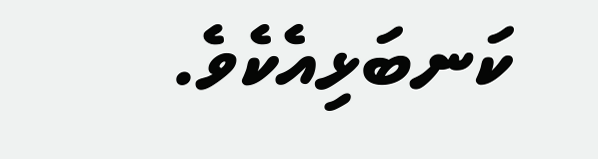ކަނބަޅިއެކެވެ.